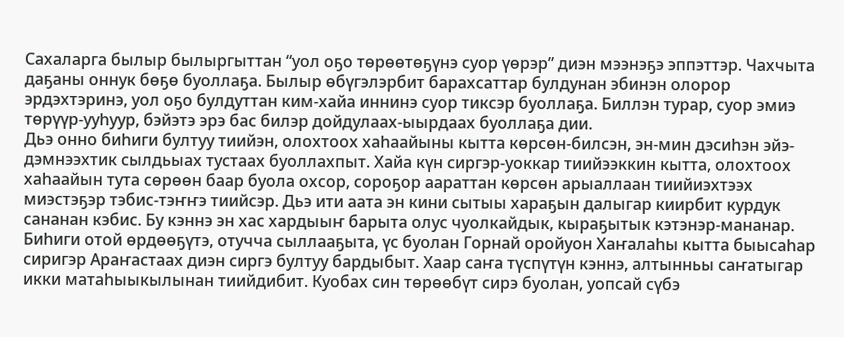Сахаларга былыр былыргыттан “уол оҕо төрөөтөҕүнэ суор үөрэр” диэн мээнэҕэ эппэттэр. Чахчыта даҕаны оннук бөҕө буоллаҕа. Былыр өбүгэлэрбит барахсаттар булдунан эбинэн олорор эрдэхтэринэ, уол оҕо булдуттан ким-хайа иннинэ суор тиксэр буоллаҕа. Биллэн турар, суор эмиэ төрүүр-ууһуур, бэйэтэ эрэ бас билэр дойдулаах-ыырдаах буоллаҕа дии.
Дьэ онно биһиги бултуу тиийэн, олохтоох хаһаайыны кытта көрсөн-билсэн, эн-мин дэсиһэн эйэ-дэмнээхтик сылдьыах тустаах буоллахпыт. Хайа күн сиргэр-уоккар тиийээккин кытта, олохтоох хаһаайын тута сөрөөн баар буола охсор, сороҕор аараттан көрсөн арыаллаан тиийиэхтээх миэстэҕэр тэбис-тэҥҥэ тиийсэр. Дьэ ити аата эн кини сытыы хараҕын далыгар киирбит курдук сананан кэбис. Бу кэннэ эн хас хардыыҥ барыта олус чуолкайдык, кыраҕытык кэтэнэр-мананар.
Биһиги отой өрдөөҕүтэ, отучча сыллааҕыта, үс буолан Горнай оройуон Хаҥалаһы кытта быысаһар сиригэр Араҥастаах диэн сиргэ бултуу бардыбыт. Хаар саҥа түспүтүн кэннэ, алтынньы саҥатыгар икки матаһыыкылынан тиийдибит. Куобах син төрөөбүт сирэ буолан, уопсай сүбэ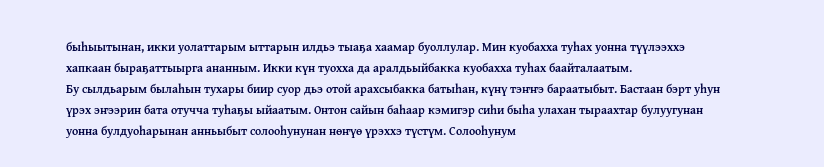быһыытынан, икки уолаттарым ыттарын илдьэ тыаҕа хаамар буоллулар. Мин куобахха туһах уонна түүлээххэ хапкаан быраҕаттыырга ананным. Икки күн туохха да аралдьыйбакка куобахха туһах баайталаатым.
Бу сылдьарым былаһын тухары биир суор дьэ отой арахсыбакка батыһан, күнү тэҥҥэ бараатыбыт. Бастаан бэрт уһун үрэх эҥээрин бата отучча туһаҕы ыйаатым. Онтон сайын баһаар кэмигэр сиһи быһа улахан тыраахтар булуугунан уонна булдуоһарынан анньыбыт солооһунунан нөҥүө үрэххэ түстүм. Солооһунум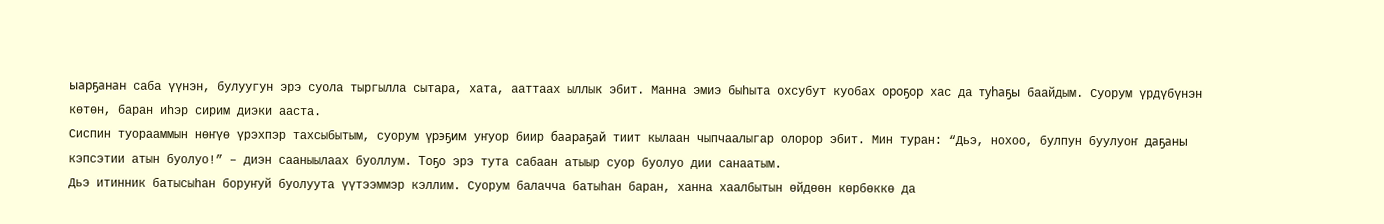ыарҕанан саба үүнэн, булуугун эрэ суола тыргылла сытара, хата, ааттаах ыллык эбит. Манна эмиэ быһыта охсубут куобах ороҕор хас да туһаҕы баайдым. Суорум үрдүбүнэн көтөн, баран иһэр сирим диэки ааста.
Сиспин туорааммын нөҥүө үрэхпэр тахсыбытым, суорум үрэҕим уҥуор биир баараҕай тиит кылаан чыпчаалыгар олорор эбит. Мин туран: “Дьэ, нохоо, булпун буулуоҥ даҕаны кэпсэтии атын буолуо!” – диэн сааныылаах буоллум. Тоҕо эрэ тута сабаан атыыр суор буолуо дии санаатым.
Дьэ итинник батысыһан боруҥуй буолуута үүтээммэр кэллим. Суорум балачча батыһан баран, ханна хаалбытын өйдөөн көрбөккө да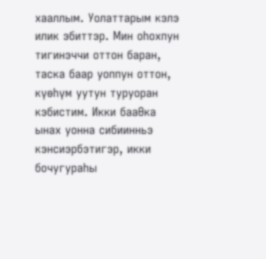хааллым. Уолаттарым кэлэ илик эбиттэр. Мин оһохпун тигинэччи оттон баран, таска баар уоппун оттон, күөһүм уутун туруоран кэбистим. Икки бааӨка ынах уонна сибиинньэ кэнсиэрбэтигэр, икки бочугураһы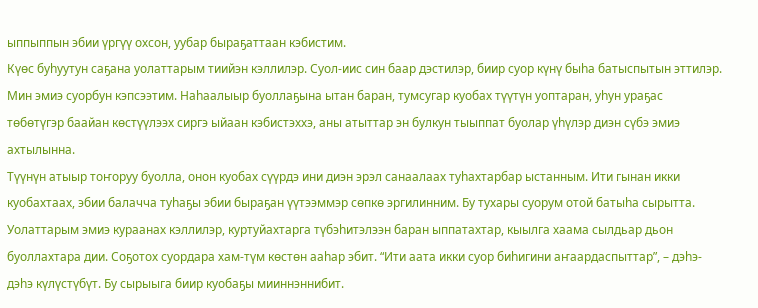ыппыппын эбии үргүү охсон, уубар быраҕаттаан кэбистим.
Күөс буһуутун саҕана уолаттарым тиийэн кэллилэр. Суол-иис син баар дэстилэр, биир суор күнү быһа батыспытын эттилэр. Мин эмиэ суорбун кэпсээтим. Наһаалыыр буоллаҕына ытан баран, тумсугар куобах түүтүн уоптаран, уһун ураҕас төбөтүгэр баайан көстүүлээх сиргэ ыйаан кэбистэххэ, аны атыттар эн булкун тыыппат буолар үһүлэр диэн сүбэ эмиэ ахтылынна.
Түүнүн атыыр тоҥоруу буолла, онон куобах сүүрдэ ини диэн эрэл санаалаах туһахтарбар ыстанным. Ити гынан икки куобахтаах, эбии балачча туһаҕы эбии быраҕан үүтээммэр сөпкө эргилинним. Бу тухары суорум отой батыһа сырытта. Уолаттарым эмиэ кураанах кэллилэр, куртуйахтарга түбэһитэлээн баран ыппатахтар, кыылга хаама сылдьар дьон буоллахтара дии. Соҕотох суордара хам-түм көстөн ааһар эбит. “Ити аата икки суор биһигини аҥаардаспыттар”, – дэһэ-дэһэ күлүстүбүт. Бу сырыыга биир куобаҕы мииннэннибит.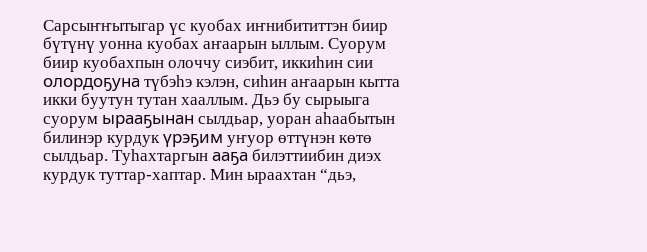Сарсыҥҥытыгар үс куобах иҥнибититтэн биир бүтүнү уонна куобах аҥаарын ыллым. Суорум биир куобахпын олоччу сиэбит, иккиһин сии олордоҕуна түбэһэ кэлэн, сиһин аҥаарын кытта икки буутун тутан хааллым. Дьэ бу сырыыга суорум ырааҕынан сылдьар, уоран аһаабытын билинэр курдук үрэҕим уҥуор өттүнэн көтө сылдьар. Туһахтаргын ааҕа билэттиибин диэх курдук туттар-хаптар. Мин ыраахтан “дьэ,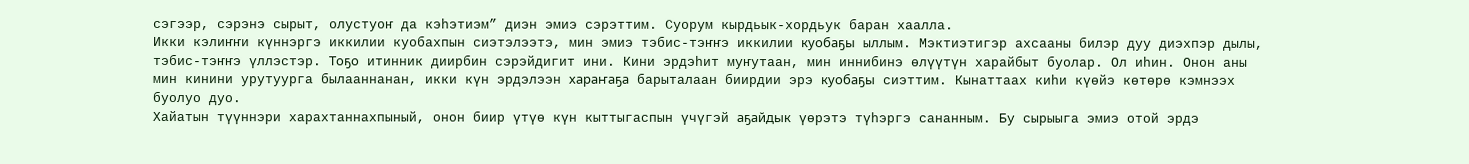сэгээр, сэрэнэ сырыт, олустуоҥ да кэһэтиэм” диэн эмиэ сэрэттим. Суорум кырдьык-хордьук баран хаалла.
Икки кэлиҥҥи күннэргэ иккилии куобахпын сиэтэлээтэ, мин эмиэ тэбис-тэҥҥэ иккилии куобаҕы ыллым. Мэктиэтигэр ахсааны билэр дуу диэхпэр дылы, тэбис-тэҥҥэ үллэстэр. Тоҕо итинник диирбин сэрэйдигит ини. Кини эрдэһит муҥутаан, мин иннибинэ өлүүтүн харайбыт буолар. Ол иһин. Онон аны мин кинини урутуурга былааннанан, икки күн эрдэлээн хараҥаҕа барыталаан биирдии эрэ куобаҕы сиэттим. Кынаттаах киһи күөйэ көтөрө кэмнээх буолуо дуо.
Хайатын түүннэри харахтаннахпыный, онон биир үтүө күн кыттыгаспын үчүгэй аҕайдык үөрэтэ түһэргэ сананным. Бу сырыыга эмиэ отой эрдэ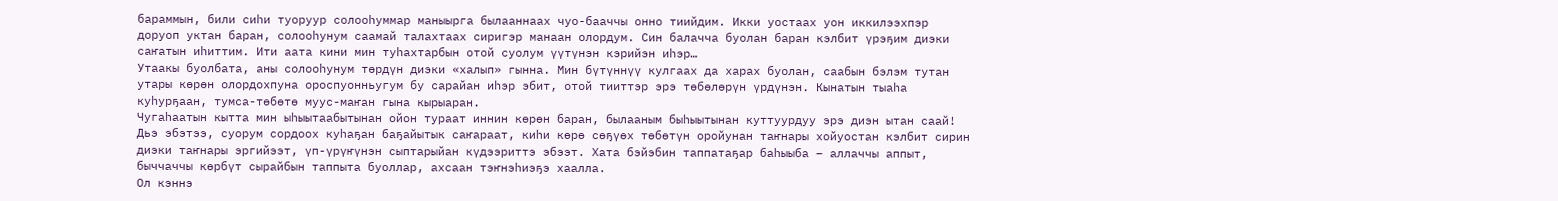бараммын, били сиһи туоруур солооһуммар маныырга былааннаах чуо-бааччы онно тиийдим. Икки уостаах уон иккилээхпэр доруоп уктан баран, солооһунум саамай талахтаах сиригэр манаан олордум. Син балачча буолан баран кэлбит үрэҕим диэки саҥатын иһиттим. Ити аата кини мин туһахтарбын отой суолум үүтүнэн кэрийэн иһэр…
Утаакы буолбата, аны солооһунум төрдүн диэки «халып» гынна. Мин бүтүннүү кулгаах да харах буолан, саабын бэлэм тутан утары көрөн олордохпуна ороспуонньугум бу сарайан иһэр эбит, отой тииттэр эрэ төбөлөрүн үрдүнэн. Кынатын тыаһа куһурҕаан, тумса-төбөтө муус-маҥан гына кырыаран.
Чугаһаатын кытта мин ыһыытаабытынан ойон тураат иннин көрөн баран, былааным быһыытынан куттуурдуу эрэ диэн ытан саай! Дьэ эбэтээ, суорум сордоох куһаҕан баҕайытык саҥараат, киһи көрө сөҕүөх төбөтүн оройунан таҥнары хойуостан кэлбит сирин диэки таҥнары эргийээт, үп-үрүҥүнэн сыптарыйан күдээриттэ эбээт. Хата бэйэбин таппатаҕар баһыыба – аллаччы аппыт, быччаччы көрбүт сырайбын таппыта буоллар, ахсаан тэҥнэһиэҕэ хаалла.
Ол кэннэ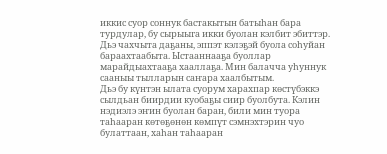иккис суор соннук бастакытын батыһан бара турдулар, бу сырыыга икки буолан кэлбит эбиттэр. Дьэ чахчыта даҕаны, эппэт кэлэҕэй буола соһуйан бараахтаабыта. Ыстааннааҕа буоллар марайдыахтааҕа хааллаҕа. Мин балачча уһуннук сааныы тылларын саҥара хаалбытым.
Дьэ бу күнтэн ылата суорум харахпар көстүбэккэ сылдьан биирдии куобаҕы сиир буолбута. Кэлин нэдиэлэ эҥин буолан баран, били мин туора таһааран көтөҕөнөн көмпүт сэмнэхтэрин чуо булаттаан, хаһан таһааран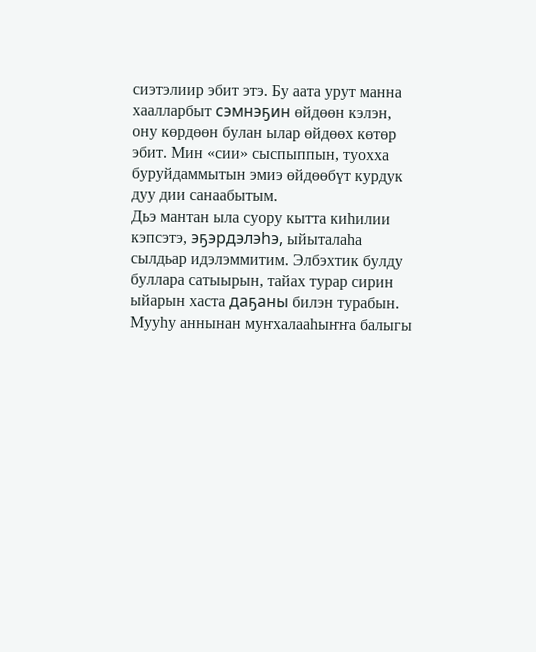сиэтэлиир эбит этэ. Бу аата урут манна хаалларбыт сэмнэҕин өйдөөн кэлэн, ону көрдөөн булан ылар өйдөөх көтөр эбит. Мин «сии» сыспыппын, туохха буруйдаммытын эмиэ өйдөөбүт курдук дуу дии санаабытым.
Дьэ мантан ыла суору кытта киһилии кэпсэтэ, эҕэрдэлэһэ, ыйыталаһа сылдьар идэлэммитим. Элбэхтик булду буллара сатыырын, тайах турар сирин ыйарын хаста даҕаны билэн турабын. Мууһу аннынан муҥхалааһыҥҥа балыгы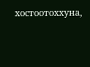хостоотоххуна,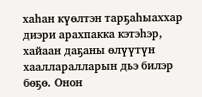хаһан күөлтэн тарҕаһыаххар диэри арахпакка кэтэһэр, хайаан даҕаны өлүүтүн хаалларалларын дьэ билэр бөҕө. Онон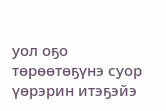уол оҕо төрөөтөҕүнэ суор үөрэрин итэҕэйэ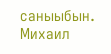саныыбын.
Михаил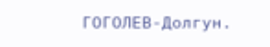ГОГОЛЕВ-Долгун.